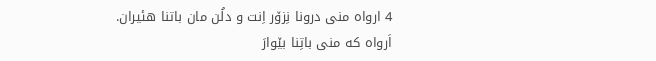4 ارواه منی درونا نِزۆر اِنت و دلُن مان باتنا هئیران.
اَرواه که منی باتِنا بێوارَ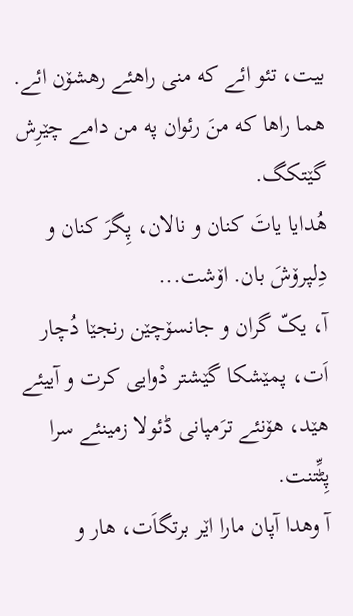بیت، تئو ائے که منی راهئے رهشۆن ائے. هما راها که منَ رئوان په من دامے چێرِش گێتکگ.
هُدایا یاتَ کنان و نالان، پِگرَ کنان و دِلپرۆشَ بان. اۆشت...
آ، یکّ گران و جانسۆچێن رنجێا دُچار اَت، پمێشکا گێشتر دْوایی کرت و آییئے هێد، هۆنئے ترَمپانی ڈئولا زمینئے سرا پِٹِّتنت.
آ وهدا آپان مارا اێر برتگاَت، هار و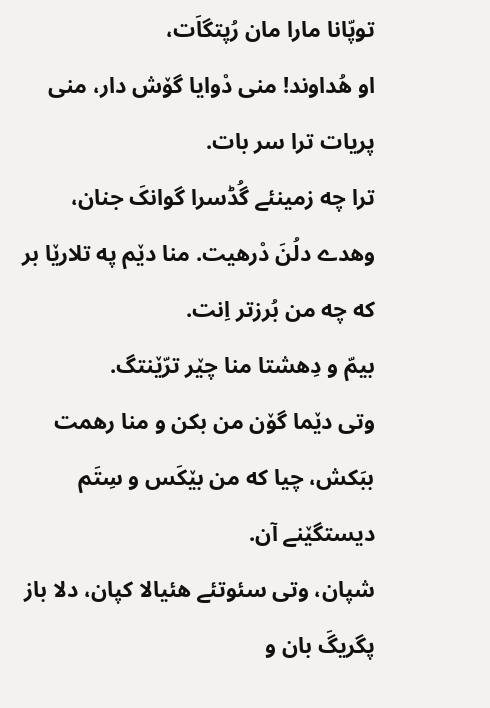توپّانا مارا مان رُپتگاَت،
او هُداوند! منی دْوایا گۆش دار، منی پریات ترا سر بات.
ترا چه زمینئے گُڈسرا گوانکَ جنان، وهدے دلُنَ دْرهیت. منا دێم په تلارێا بر که چه من بُرزتر اِنت.
بیمّ و دِهشتا منا چێر ترّێنتگ.
وتی دێما گۆن من بکن و منا رهمت ببَکش، چیا که من بێکَس و سِتَم دیستگێنے آن.
شپان، وتی سئوتئے هئیالا کپان، دلا باز پگریگَ بان و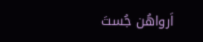اَرواهُن جُستَ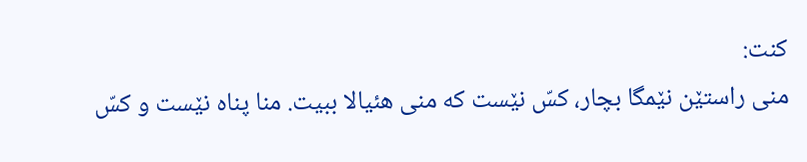کنت:
منی راستێن نێمگا بچار، کسّ نێست که منی هئیالا ببیت. منا پناه نێست و کسّ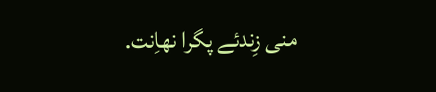منی زِندئے پگرا نهاِنت.